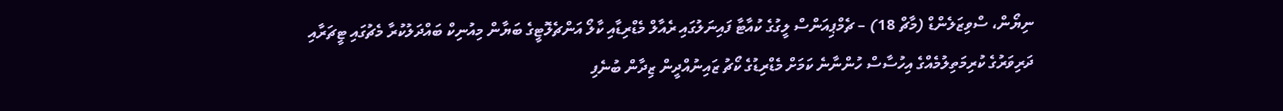ނިޔޯން، ސްވިޒަލެންޑް (މާޗް 18) – ޗެމްޕިއަންސް ލީގުގެ ކުއާޓާ ފައިނަލުގައި ރެއާލް މެޑްރިޑާއި ކާލޯ އަންޗެލޮޓީގެ ބަޔާން މިއުނިކް ބައްދަލުކުރާ މެޗުގައި ޓީޗަރާއި ދަރިވަރުގެ ކުރިމަތިލުމެއްގެ އިހުސާސް ހުންނާނެ ކަމަށް މެޑްރިޑުގެ ކޯޗު ޒައިނުއްދީން ޒިދާން ބުނެފި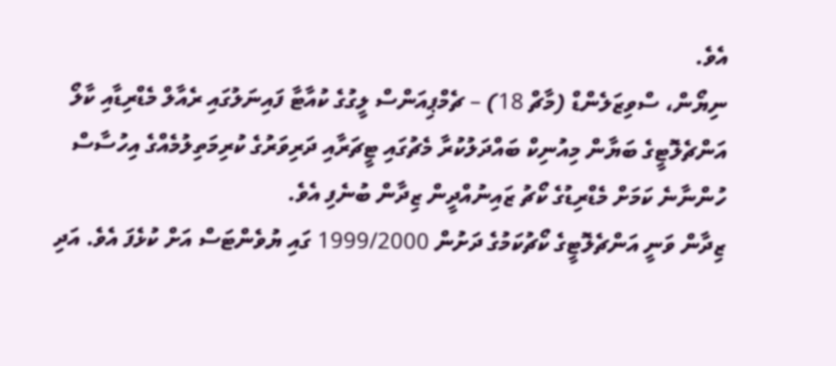އެވެ.
ނިޔޯން، ސްވިޒަލެންޑް (މާޗް 18) – ޗެމްޕިއަންސް ލީގުގެ ކުއާޓާ ފައިނަލުގައި ރެއާލް މެޑްރިޑާއި ކާލޯ އަންޗެލޮޓީގެ ބަޔާން މިއުނިކް ބައްދަލުކުރާ މެޗުގައި ޓީޗަރާއި ދަރިވަރުގެ ކުރިމަތިލުމެއްގެ އިހުސާސް ހުންނާނެ ކަމަށް މެޑްރިޑުގެ ކޯޗު ޒައިނުއްދީން ޒިދާން ބުނެފި އެވެ.
ޒިދާން ވަނީ އަންޗެލޮޓީގެ ކޯޗުކަމުގެ ދަށުން 1999/2000 ގައި ޔުވެންޓަސް އަށް ކުޅެފަ އެވެ. އަދި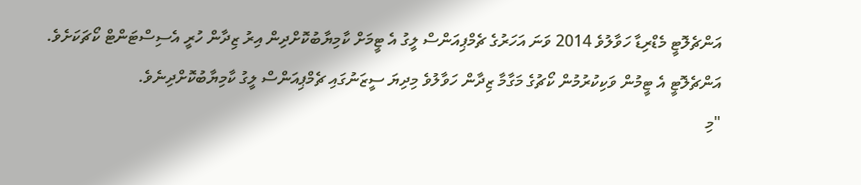އަންޗެލޮޓީ މެޑްރިޑާ ހަވާލުވެ 2014 ވަނަ އަހަރުގެ ޗެމްޕިއަންސް ލީގު އެ ޓީމަށް ކާމިޔާބުކޮށްދިން އިރު ޒިދާން ހުރީ އެސިސްޓަންޓް ކޯޗަކަށެވެ. އަންޗެލޮޓީ އެ ޓީމުން ވަކިކުރުމުން ކޯޗުގެ މަގާމާ ޒިދާން ހަވާލުވެ މިދިޔަ ސީޒަނުގައި ޗެމްޕިއަންސް ލީގު ކާމިޔާބުކޮށްދިނެވެ.
"މި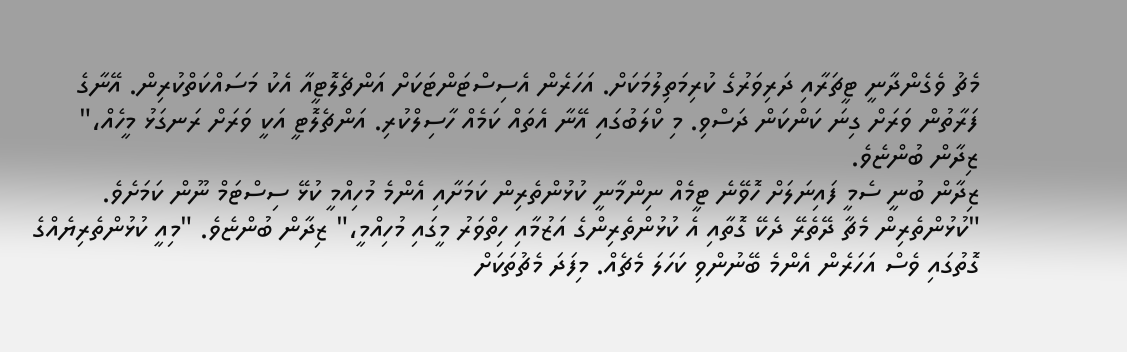މެޗު ވެގެންދާނީ ޓީޗަރާއި ދަރިވަރުގެ ކުރިމަތިލުމަކަށް. އަހަރެން އެސިސްޓަންޓަކަށް އަންޗެލޮޓީއާ އެކު މަސައްކަތްކުރިން. އޭނާގެ ފަރާތުން ވަރަށް ގިނަ ކަންކަން ދަސްވި. މި ކްލަބުގައި އޭނާ އެތައް ކަމެއް ހާސިލްކުރި. އަންޗެލޮޓީ އަކީ ވަރަށް ރަނގަޅު މީހެއް،" ޒިދާން ބުންޏެވެ.
ޒިދާން ބުނީ ސެމީ ފައިނަލަށް ހޮވޭނެ ޓީމެއް ނިންމާނީ ކުޅުންތެރިން ކަމަށާއި އެންމެ މުހިއްމީ ކުޅޭ ސިސްޓަމް ނޫން ކަމަށެވެ.
"ކުޅުންތެރިން މެޗާ ދޭތެރޭ ދެކޭ ގޮތާއި އެ ކުޅުންތެރިންގެ އަޒުމާއި ހިތްވަރު މީގައި މުހިއްމީ،" ޒިދާން ބުންޏެވެ. "މިއީ ކުޅުންތެރިޔެއްގެ ގޮތުގައި ވެސް އަހަރެން އެންމެ ބޭނުންވި ކަހަލަ މެޗެއް. މިފަދަ މެޗުތަކަށް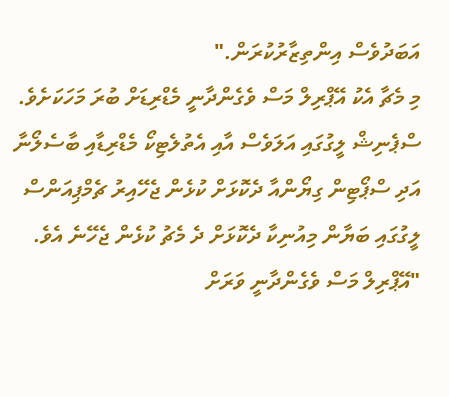އަބަދުވެސް އިންތިޒާރުކުރަން."
މި މެޗާ އެކު އޭޕްރިލް މަސް ވެގެންދާނީ މެޑްރިޑަށް ބުރަ މަހަކަށެވެ. ސްޕެނިޝް ލީގުގައި އަލަވެސް އާއި އެތުލެޓިކޯ މެޑްރިޑާއި ބާސެލޯނާ އަދި ސްޕޯޓިން ގިޔޯންއާ ދެކޮޅަށް ކުޅެން ޖެހޭއިރު ޗެމްޕިއަންސް ލީގުގައި ބަޔާން މިއުނިކާ ދެކޮޅަށް ދެ މެޗު ކުޅެން ޖެހޭނެ އެވެ.
"އޭޕްރިލް މަސް ވެގެންދާނީ ވަރަށް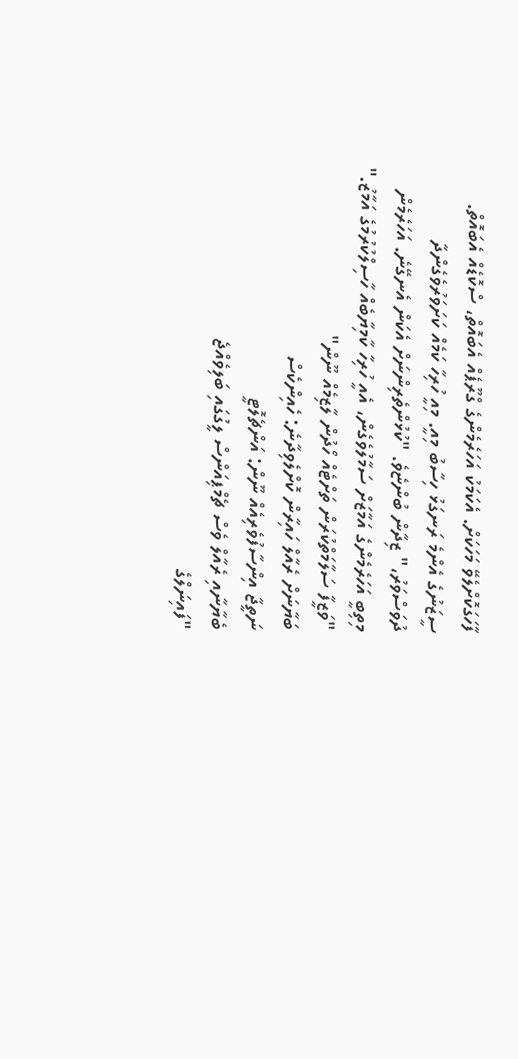ފާހަގަކޮށްލެވޭ މަހަކަށް. އެކަމަކު އަހަރެމެންގެ ގްރޫޕެއް އެބައޮތް، ސްކޮޑެއް އެބައޮތް. ސީޒަނުގެ އެންމެ ރަނގަޅު ހިސާބު މިއީ. މިއީ ހުރިހާ ކަމެއް ކަށަވަރުވެގެންދާ ދުވަސްވަރު،" ޒިދާން ބުންޏެވެ. "ކުޅުންތެރިންނަށް އެކަން އެނގޭނެ. އަހަރެމެން މިތިބީ އަހަރެމެންގެ އަމާޒަށް ސަމާލުވެގެން، އެއީ ހުރިހާ ކާމިޔާބެއް ހާސިލްކުރުމުގެ އަމާޒު."
"ވަޒީފާ ސަލާމަތްކުރަން ތަށްޓެއް ހޯދުން ލާޒިމެއް ނޫން"
ބަޔާނަށް ރެއާލް ހައިރާން ކޮށްލެވިދާނެ: ހެއިންކެސް
ނަތީޖާ އިންސާފުވެރިއެއް ނޫން: އަންޗެލޮޓީ
ބެޔާނާއި ރެއާލް ވެސް ޗެމްޕިއަންސް ލީގުގައި ބަލިވެއްޖެ
"ފައިނަލްގެ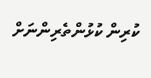ކުރިން ކުޅުންތެރިންނަށް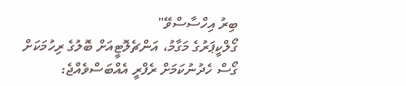ބިރު އިހްސާސްވޭ"
ގޯލްކީޕަރުގެ މަގާމު، އަންޗެލޮޓީއަށް ބޮލުގެ ރިހުމަކަށް
ގޯސް ހެދުނުކަމަށް ރެފްރީ އެއްބަސްވެއްޖެ: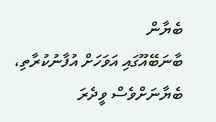ބެޔާން
ބާނަބޭއޫގައި އަވަހަށް އުފާނުކުރާތި، ބެޔާނަށްވެސް ވީދެރަ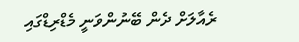ރެއާލަށް ދެން ބޭނުންވަނީ މެޑްރިޑްގައި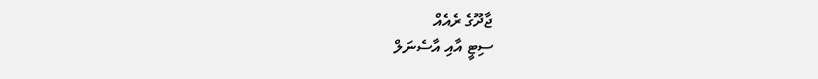ޖާދޫގެ ރެއެއް
ސިޓީ އާއި އާސެނަލް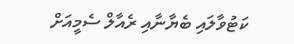ކަޓުވާލައި ބެޔާނާއި ރެއާލް ސެމީއަށް